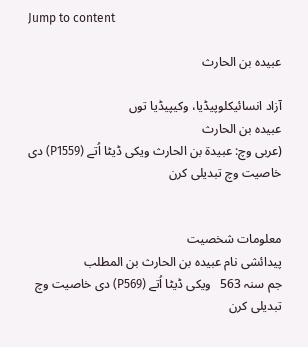Jump to content

عبیدہ بن الحارث

آزاد انسائیکلوپیڈیا، وکیپیڈیا توں
عبیدہ بن الحارث
(عربی وچ: عبيدة بن الحارث ویکی ڈیٹا اُتے (P1559) دی خاصیت وچ تبدیلی کرن


معلومات شخصیت
پیدائشی نام عبیدہ بن الحارث بن المطلب
جم سنہ 563   ویکی ڈیٹا اُتے (P569) دی خاصیت وچ تبدیلی کرن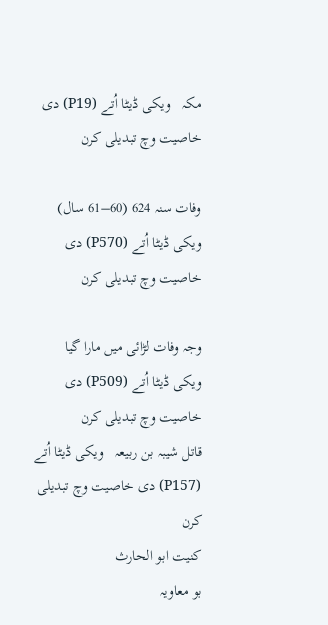مکہ   ویکی ڈیٹا اُتے (P19) دی خاصیت وچ تبدیلی کرن

وفات سنہ 624 (60–61 سال)  ویکی ڈیٹا اُتے (P570) دی خاصیت وچ تبدیلی کرن

وجہ وفات لڑائی میں مارا گیا   ویکی ڈیٹا اُتے (P509) دی خاصیت وچ تبدیلی کرن
قاتل شیبہ بن ربیعہ   ویکی ڈیٹا اُتے (P157) دی خاصیت وچ تبدیلی کرن
کنیت ابو الحارث
بو معاویہ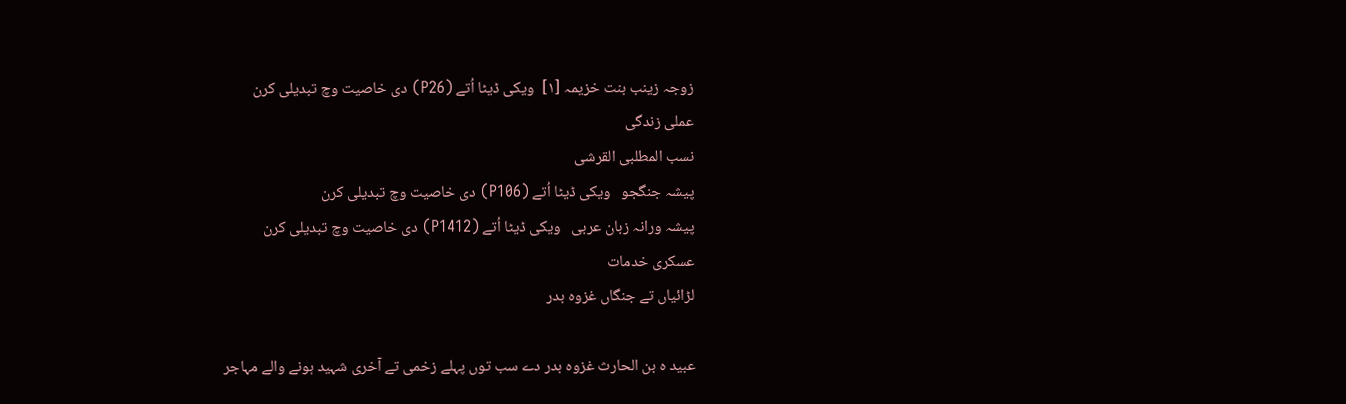زوجہ زینب بنت خزیمہ [۱]  ویکی ڈیٹا اُتے (P26) دی خاصیت وچ تبدیلی کرن
عملی زندگی
نسب المطلبی القرشی
پیشہ جنگجو   ویکی ڈیٹا اُتے (P106) دی خاصیت وچ تبدیلی کرن
پیشہ ورانہ زبان عربی   ویکی ڈیٹا اُتے (P1412) دی خاصیت وچ تبدیلی کرن
عسکری خدمات
لڑائیاں تے جنگاں غزوہ بدر

عبید ہ بن الحارث غزوہ بدر دے سب توں پہلے زخمی تے آخری شہید ہونے والے مہاجر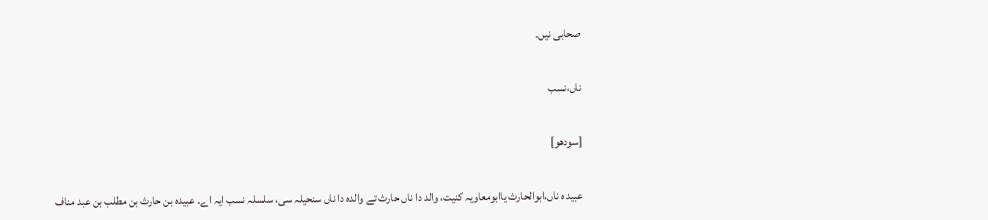صحابی نيں۔

ناں،نسب

[سودھو]

عبید ہ ناں،ابوالحارث یاابومعاویہ کنیت، والد دا ناں حارث تے والدہ دا ناں سنحیلہ سی، سلسلہ نسب ایہ اے۔ عبیدہ بن حارث بن مطلب بن عبد مناف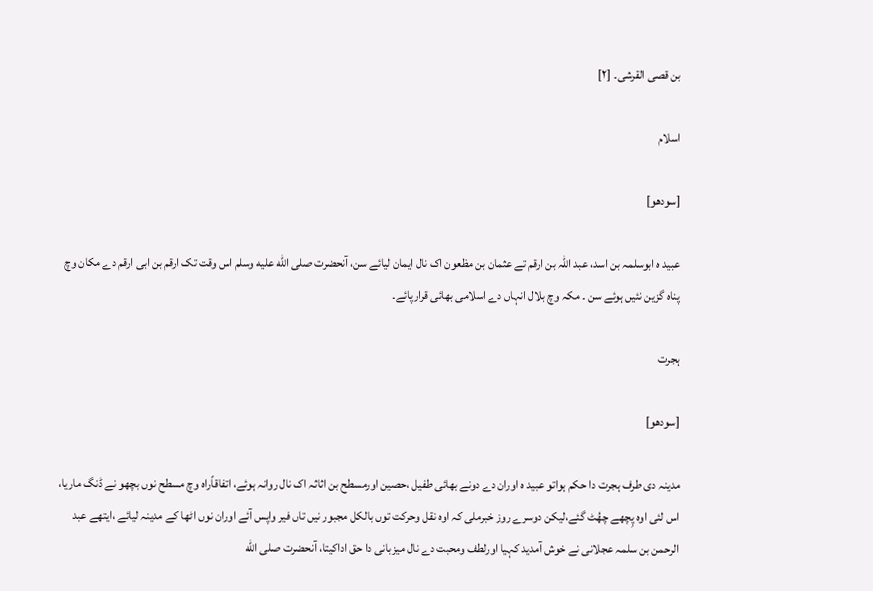بن قصی القرشی۔ [۲]

اسلام

[سودھو]

عبید ہ ابوسلمہ بن اسد، عبد اللہ بن ارقم تے عثمان بن مظعون اک نال ایمان لیائے سن، آنحضرت صلى الله عليه وسلم اس وقت تک ارقم بن ابی ارقم دے مکان وچ پناہ گزین نئيں ہوئے سن ۔ مکہ وچ بلال انہاں دے اسلامی بھائی قرارپائے۔

ہجرت

[سودھو]

مدینہ دی طرف ہجرت دا حکم ہواتو عبید ہ اوران دے دونے بھائی طفیل ،حصین اورمسطح بن اثاثہ اک نال روانہ ہوئے، اتفاقاًراہ وچ مسطح نوں بچھو نے ڈنگ ماریا، اس لئی اوہ پِچھے چھُٹ گئے،لیکن دوسرے روز خبرملی کہ اوہ نقل وحرکت توں بالکل مجبور نيں تاں فیر واپس آئے اوران نوں اٹھا کے مدینہ لیائے ،ایتھے عبد الرحمن بن سلمہ عجلانی نے خوش آمدید کہیا اورلطف ومحبت دے نال میزبانی دا حق اداکيتا، آنحضرت صلى الله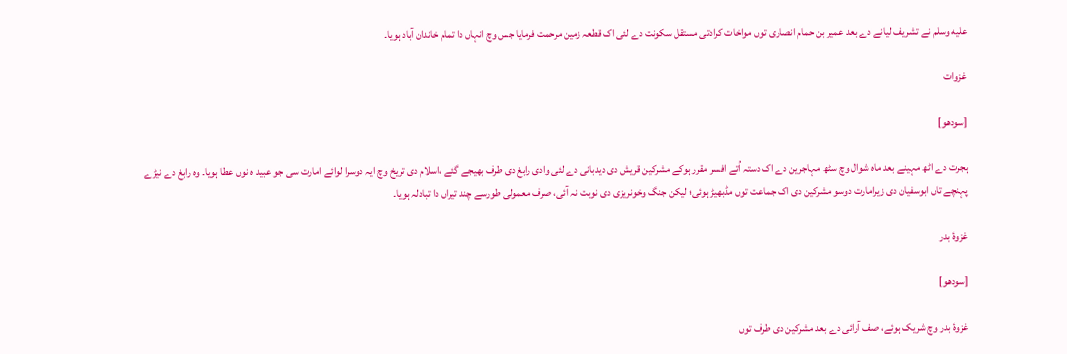عليه وسلم نے تشریف لیانے دے بعد عمیر بن حمام انصاری توں مواخات کرادتی مستقل سکونت دے لئی اک قطعہ زمین مرحمت فرمایا جس وچ انہاں دا تمام خاندان آباد ہويا۔

غزوات

[سودھو]

ہجرت دے اٹھ مہینے بعد ماہ شوال وچ سٹھ مہاجرین دے اک دستہ اُتے افسر مقرر ہوکے مشرکین قریش دی دیدبانی دے لئی وادی رابغ دی طرف بھیجے گئے ،اسلام دی تریخ وچ ایہ دوسرا لوائے امارت سی جو عبید ہ نوں عطا ہويا۔ وہ رابغ دے نیڑے پہنچے تاں ابوسفیان دی زیرامارت دوسو مشرکین دی اک جماعت توں مڈبھیڑ ہوئی؛ لیکن جنگ وخونریزی دی نوبت نہ آئی، صرف معمولی طورسے چند تیراں دا تبادلہ ہويا۔

غزوۂ بدر

[سودھو]

غزوۂ بدر وچ شریک ہوئے، صف آرائی دے بعد مشرکین دی طرف توں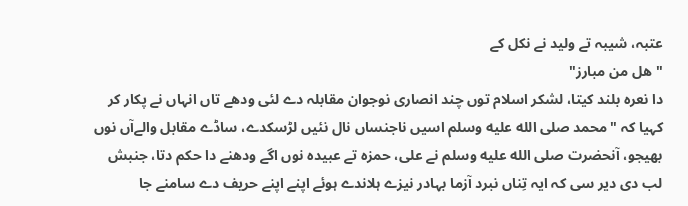عتبہ، شیبہ تے ولید نے نکل کے
" ھل من مبارز"
دا نعرہ بلند کيتا، لشکر اسلام توں چند انصاری نوجوان مقابلہ دے لئی ودھے تاں انہاں نے پکار کر کہیا کہ "محمد صلى الله عليه وسلم اسيں ناجنساں نال نئيں لڑسکدے، ساڈے مقابل والےآں نوں بھیجو، آنحضرت صلى الله عليه وسلم نے علی، حمزہ تے عبیدہ نوں اگے ودھنے دا حکم دتا، جنبش لب دی دیر سی کہ ایہ تِناں نبرد آزما بہادر نیزے ہلاندے ہوئے اپنے اپنے حریف دے سامنے جا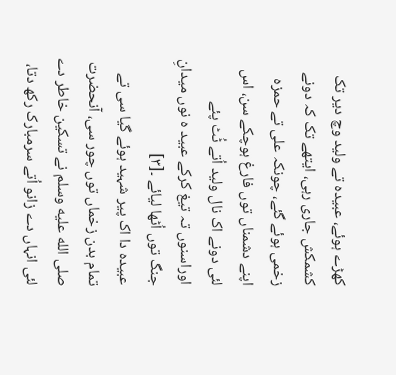کھڑے ہوئے، عبیدہ تے ولید وچ دیر تک کشمکش جاری رہی، ایتھے تک کہ دونے زخمی ہوئے گئے، چونکہ علی تے حمزہ اپنے دشمناں توں فارغ ہوچکے سن، اس لئی دونے اک نال ولید اُتے ٹُٹ پئے اوراسنوں تہ تیغ کرکے عبید ہ نوں میدانِ جنگ توں اُٹھا لیائے ۔[۳]
عبیدہ دا اک پیر شہید ہوئے گیا سی تے تمام بدن زخماں توں چور سی، آنحضرت صلى الله عليه وسلم نے تسکین خاطر دے لئی انہاں دے زانو اُتے سرمبارک رکھ دتا،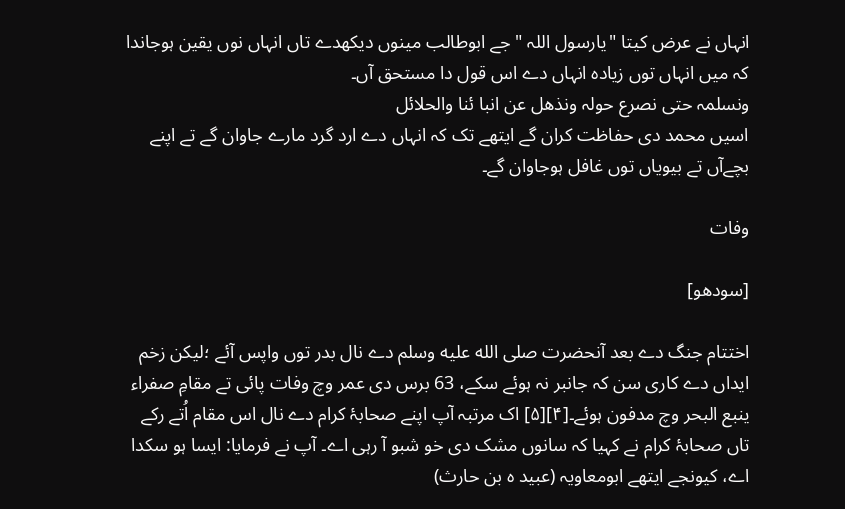انہاں نے عرض کيتا "یارسول اللہ " جے ابوطالب مینوں دیکھدے تاں انہاں نوں یقین ہوجاندا کہ میں انہاں توں زیادہ انہاں دے اس قول دا مستحق آں۔
ونسلمہ حتی نصرع حولہ ونذھل عن انبا ئنا والحلائل
اسیں محمد دی حفاظت کران گے ایتھے تک کہ انہاں دے ارد گرد مارے جاوان گے تے اپنے بچےآں تے بیویاں توں غافل ہوجاوان گے۔

وفات

[سودھو]

اختتام جنگ دے بعد آنحضرت صلى الله عليه وسلم دے نال بدر توں واپس آئے ؛لیکن زخم ایداں دے کاری سن کہ جانبر نہ ہوئے سکے، 63 برس دی عمر وچ وفات پائی تے مقامِ صفراء ینبع البحر وچ مدفون ہوئے۔[۴][۵] اک مرتبہ آپ اپنے صحابۂ کرام دے نال اس مقام اُتے رکے تاں صحابۂ کرام نے کہیا کہ سانوں مشک دی خو شبو آ رہی اے۔ آپ نے فرمایا: ایسا ہو سکدا اے، کیونجے ایتھے ابومعاویہ (عبید ہ بن حارث)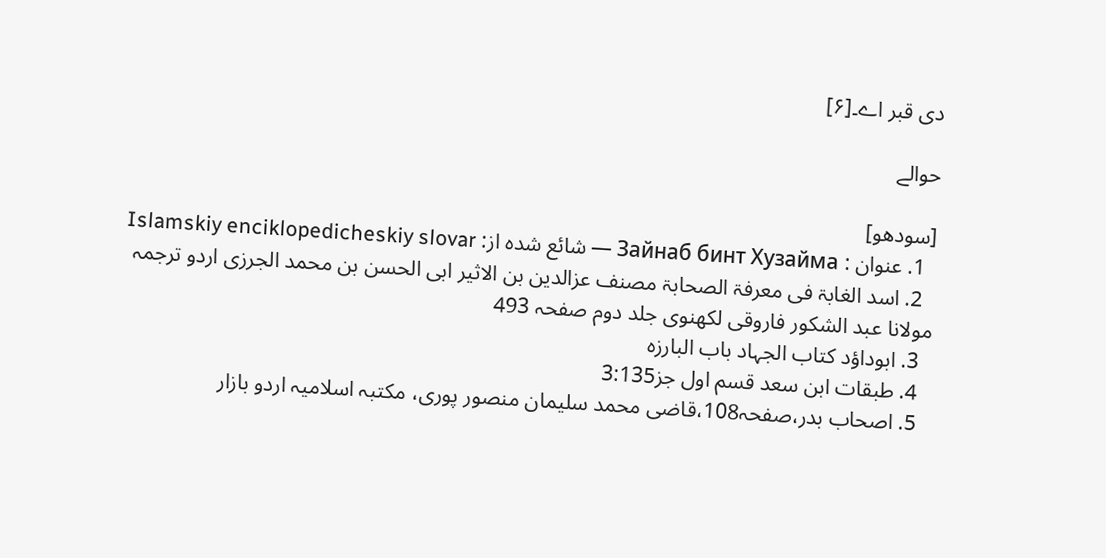دی قبر اے۔[۶]

حوالے

[سودھو]
  1. عنوان : Зайнаб бинт Хузайма — شائع شدہ از: Islamskiy enciklopedicheskiy slovar
  2. اسد الغابۃ فی معرفۃ الصحابۃ مصنف عزالدین بن الاثیر ابی الحسن بن محمد الجرزی اردو ترجمہ مولانا عبد الشکور فاروقی لکھنوی جلد دوم صفحہ 493
  3. ابوداؤد کتاب الجہاد باب البارزہ
  4. طبقات ابن سعد قسم اول جز3:135
  5. اصحاب بدر،صفحہ108،قاضی محمد سلیمان منصور پوری، مکتبہ اسلامیہ اردو بازار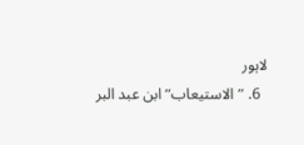لاہور
  6. ’’الاستیعاب‘‘ ابن عبد البر